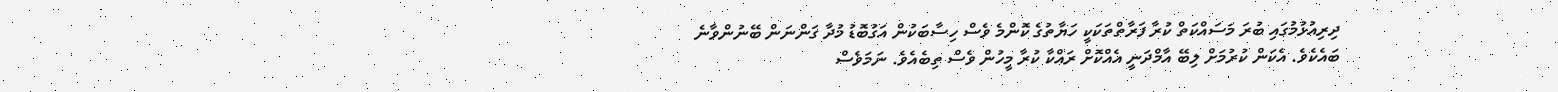ދިރިއުޅުމުގައި ބުރަ މަސައްކަތް ކުރާ ފަރާތްތަކަކީ ހަޔާތުގެ ކޮންމެ ވެސް ހިސާބަކުން އަގުބޮޑު މުދާ ގަންނަން ބޭނުންވާނެ ބައެކެވެ. އެކަން ކުރުމަށް ލިބޭ އާމްދަނީ އެއްކޮށް ރައްކާ ކުރާ މީހުން ވެސް ތިބެއެވެ. ނަމަވެސް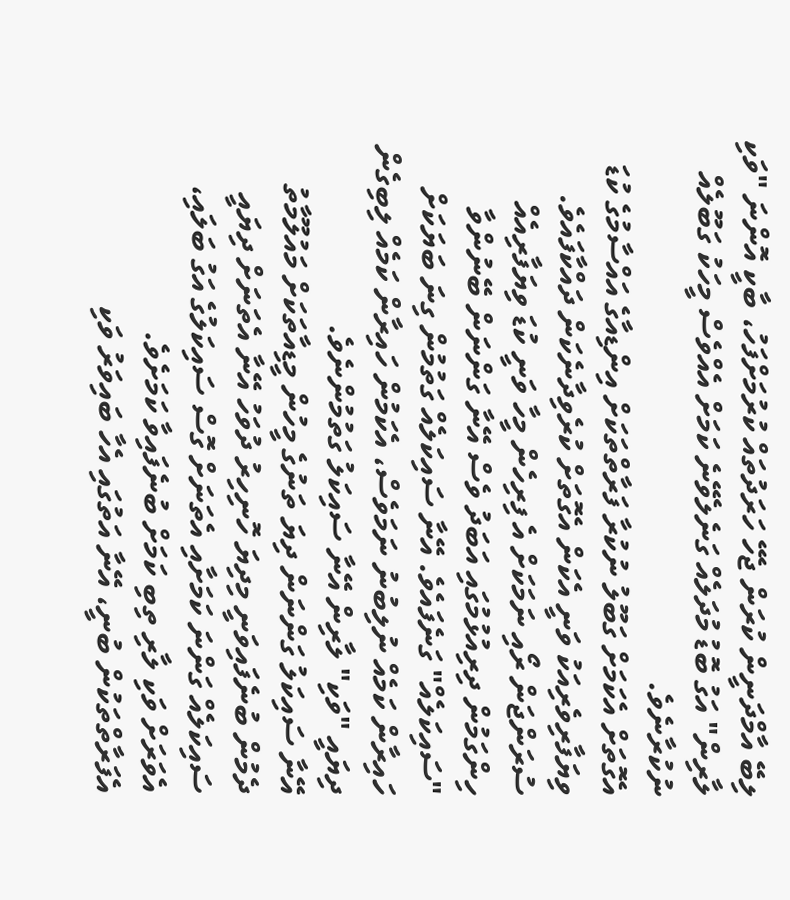ލިބޭ އާމްދަނީން ކުރަން ޖެހޭ ހަރަދުތައް ކުރުމަށްފަހު، ބާކީ އޮންނަ "ވަކި ލާރިން" އަގު ބޮޑު މުދަލެއް ގަނެލެވޭނެ ކަމަށް އެއްވެސް މީހަކު ގަބޫލެއް ނުކުރާނެވެ.
އެގޮތަށް އެކަމަށް ގަބޫލު ނުކުރާ ފަރާތްތަކަށް އިންޑިއާގެ އައްސާމުގެ ކުޑަ ވިޔަފާރިވެރިއަކު ވަނީ އެކަން އެގޮތަށް ކުރެވިދާނެކަން ދައްކާފައެވެ.
ސުރަންޖަން ރޯއި ނަމަކަށް އެ ފިރިހެން މީހާ ވަނީ ކުޑަ ވިޔަފާރިއެއް ހިންގަމުން ދިރިއުޅުމުގައި އަބަދު ވެސް އޭނާ ގަންނަން ބޭނުންވާ "ސައިކަލެއް" ގަނެފައެވެ. އޭނާ ސައިކަލެއް ގަތުމުން ގިނަ ބަޔަކަށް ހައިރާން ކަމެއް ނުލިބުނު ނަމަވެސް، އެކަމުން ހައިރާން ކަމެއް ލިބިގެން ދިޔައީ "ވަކި" ލާރިން އޭނާ ސައިކަލު ގަތުމުންނެވެ.
އޭނާ ސައިކަލު ގަންނަން ދިޔަ ތަނުގެ މީހުން މީޑިއާތަކަށް މައުލޫމާތު ދެމުން ބުނެފައިވަނީ މިދިޔަ ހޮނިހިރު ދުވަހު އޭނާ އެތަނަށް ދިޔައީ ސައިކަލެއް ގަންނަ ކަމަށާއި އެތަނަށް ގޮސް ސައިކަލުގެ އަގު ބަލައި، އެވަރަށް ވަކި ލާރި ތިބި ކަމަށް ބުނެފައިވާ ކަމަށެވެ.
އެފަރާތްތަކުން ބުނީ، އޭނާ އަތުގައި އެހާ ބައިވަރު ވަކި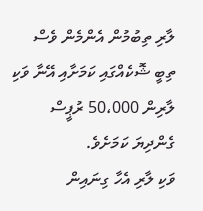ލާރި ތިބުމުން އެންމެން ވެސް ތިބީ ޝޮކެއްގައި ކަމަށާއި އޭނާ ވަކި ލާރިން 50،000 ރުޕީސް ގެންދިޔަ ކަމަށެވެ.
ވަކި ލާރި އެހާ ގިނައިން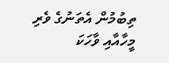ތިބުމުން އެތަނުގެ ވެރި މީހާއާއި ވާހަކަ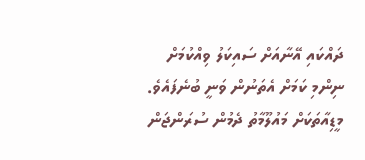ދައްކައި އޭނާއަށް ސައިކަލު ވިއްކުމަށް ނިންމި ކަމަށް އެތަނުން ވަނީ ބުނެފައެވެ.
މީޑިއާތަކަށް މައުލޫމާތު ދެމުން ސުރަންޖަން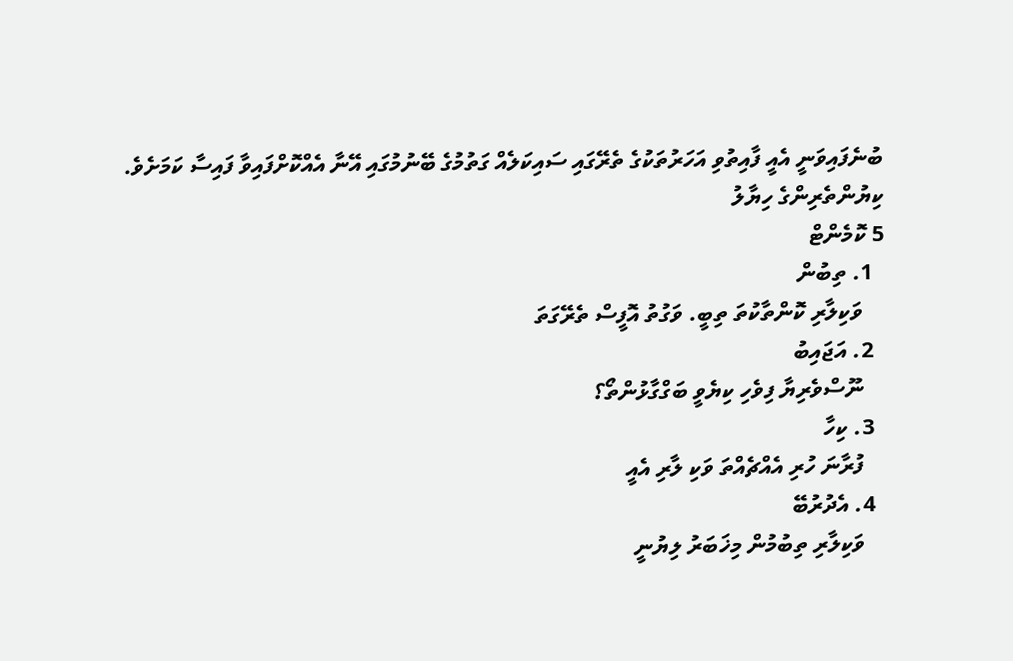ބުނެފައިވަނީ އެއީ ފާއިތުވި އަހަރުތަކުގެ ތެރޭގައި ސައިކަލެއް ގަތުމުގެ ބޭނުމުގައި އޭނާ އެއްކޮށްފައިވާ ފައިސާ ކަމަށެވެ.
ކިޔުންތެރިންގެ ހިޔާލު
5 ކޮމެންޓް
  1. ތިބުން
    ވަކިލާރި ކޮންތާކުތަ ތިބީ. ވަގުތު އޮފީސް ތެރޭގަތަ
  2. އަޖައިބު
    ނޫސްވެރިޔާ ފިވެހި ކިޔެވީ ބަގްގާޅުންތޯ؟
  3. ކިހާ
    ފުރާނަ ހުރި އެއްޗެއްތަ ވަކި ލާރި އެއީ
  4. އެދުރުބޭ
    ވަކިލާރި ތިބުމުން މިޚަބަރު ލިޔުނީ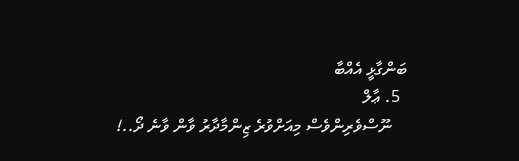ބަންގާޅީ އެއްބާ
  5. ޢާލް
    ނޫސްވެރިންވެސް މިއަށްވުރެ ޒިންމާދާރު ވާން ވާނެ ދޯ..!